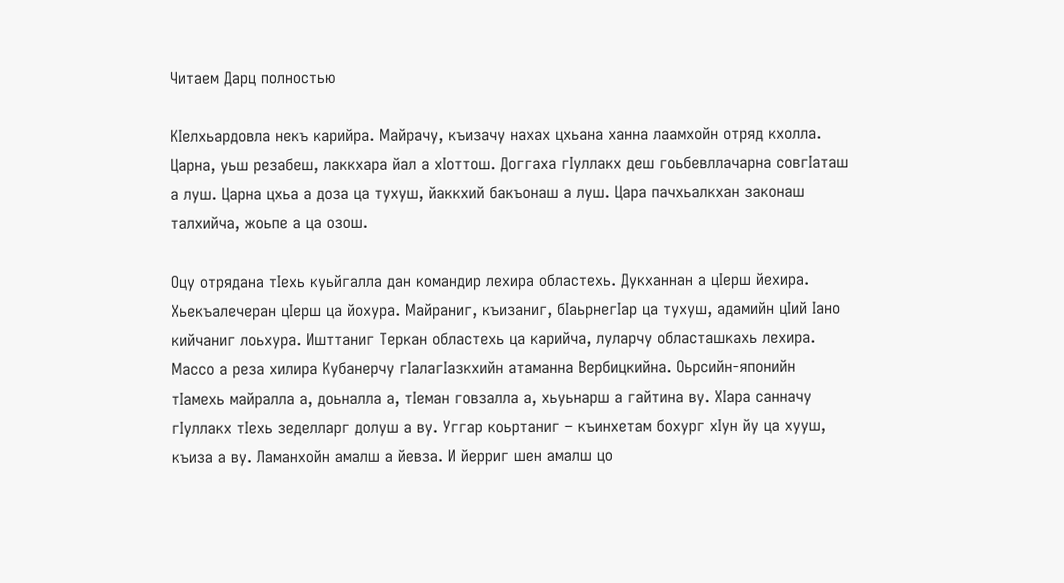Читаем Дарц полностью

КIелхьардовла некъ карийра. Майрачу, къизачу нахах цхьана ханна лаамхойн отряд кхолла. Царна, уьш резабеш, лаккхара йал а хIоттош. Доггаха гIуллакх деш гоьбевллачарна совгIаташ а луш. Царна цхьа а доза ца тухуш, йаккхий бакъонаш а луш. Цара пачхьалкхан законаш талхийча, жоьпе а ца озош.

Оцу отрядана тIехь куьйгалла дан командир лехира областехь. Дукханнан а цIерш йехира. Хьекъалечеран цIерш ца йохура. Майраниг, къизаниг, бIаьрнегIар ца тухуш, адамийн цIий Iано кийчаниг лоьхура. Ишттаниг Теркан областехь ца карийча, луларчу областашкахь лехира. Массо а реза хилира Кубанерчу гIалагIазкхийн атаманна Вербицкийна. Оьрсийн-японийн тIамехь майралла а, доьналла а, тIеман говзалла а, хьуьнарш а гайтина ву. ХIара санначу гIуллакх тIехь зеделларг долуш а ву. Уггар коьртаниг – къинхетам бохург хIун йу ца хууш, къиза а ву. Ламанхойн амалш а йевза. И йерриг шен амалш цо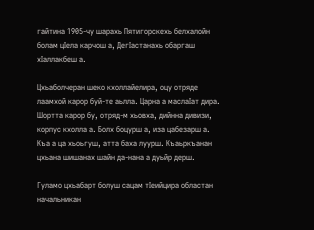гайтина 1905-чу шарахь Пятигорскехь белхалойн болам цIела карчош а, ДегIастанахь обаргаш хIаллакбеш а.

Цхьаболчеран шеко кхоллайелира, оцу отряде лаамхой карор буй-те аьлла. Царна а маcлаIат дира. Шортта карор бу, отряд-м хьовха, дийнна дивизи, корпус кхолла а. Болх боцурш а, иза цабезарш а. Къа а ца хьоьгуш, атта баха луурш. Къаьркъанан цхьана шишанах шайн да-нана а дуьйр дерш.

Гуламо цхьабарт болуш сацам тIеийцира областан начальникан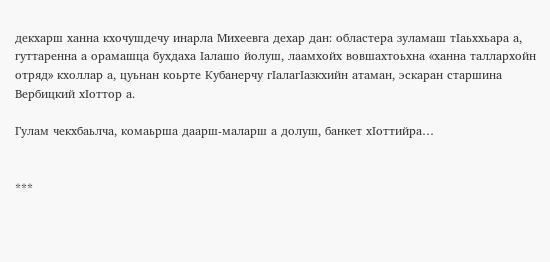декхарш ханна кхочушдечу инарла Михеевга дехар дан: областера зуламаш тIаьххьара а, гуттаренна а орамашца бухдаха Iалашо йолуш, лаамхойх вовшахтоьхна «ханна таллархойн отряд» кхоллар а, цуьнан коьрте Кубанерчу гIалагIазкхийн атаман, эскаран старшина Вербицкий хIоттор а.

Гулам чекхбаьлча, комаьрша даарш-маларш а долуш, банкет хIоттийра…


***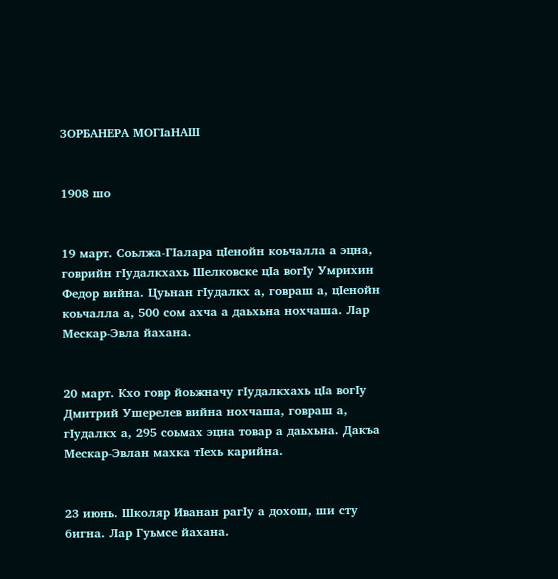ЗОРБАНЕРА МОГIаНАШ


1908 шо


19 март. Соьлжа-ГIалара цIенойн коьчалла а эцна, говрийн гIудалкхахь Шелковске цIа вoгIy Умрихин Федор вийна. Цуьнан гIудалкх а, говраш а, цIенойн коьчалла а, 500 сом ахча а даьхьна нохчаша. Лар Мескар-Эвла йахана.


20 март. Кхо говр йоьжначу гIудалкхахь цIа вoгIy Дмитрий Ушерелев вийна нохчаша, говраш а, гIудалкх а, 295 соьмах эцна товар а даьхьна. Дакъа Мескар-Эвлан махка тIехь карийна.


23 июнь. Школяр Иванан рагIу а дохош, ши сту бигна. Лар Гуьмсе йахана.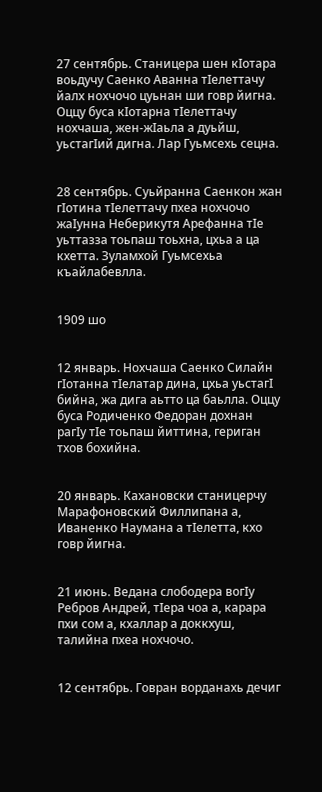27 сентябрь. Станицера шен кIотара воьдучу Саенко Аванна тIелеттачу йалх нохчочо цуьнан ши говр йигна. Оццу буса кIотарна тIелеттачу нохчаша, жен-жIаьла а дуьйш, уьстагIий дигна. Лар Гуьмсехь сецна.


28 сентябрь. Суьйранна Саенкон жан гIотина тIелеттачу пхеа нохчочо жаIунна Неберикутя Арефанна тIе уьттазза тоьпаш тоьхна, цхьа а ца кхетта. Зуламхой Гуьмсехьа къайлабевлла.


1909 шо


12 январь. Нохчаша Саенко Силайн гIотанна тIелатар дина, цхьа уьстагI бийна, жа дига аьтто ца баьлла. Оццу буса Родиченко Федоран дохнан рагIу тIе тоьпаш йиттина, гериган тхов бохийна.


20 январь. Кахановски станицерчу Марафоновский Филлипана а, Иваненко Наумана а тIелетта, кхо говр йигна.


21 июнь. Ведана слободера вoгIy Ребров Андрей, тIера чоа а, карара пхи сом а, кхаллар а доккхуш, талийна пхеа нохчочо.


12 сентябрь. Говран ворданахь дечиг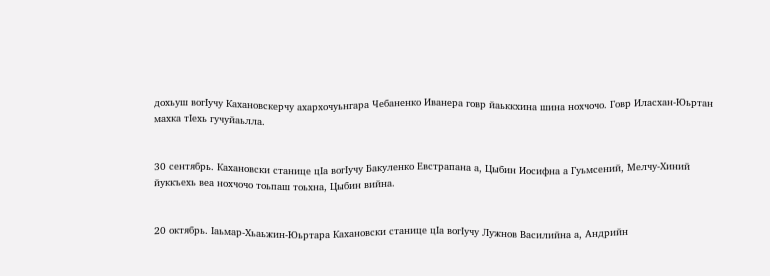дохьуш вогIучу Кахановскерчу ахархочуьнгара Чебаненко Иванера говр йаьккхина шина нохчочо. Говр Иласхан-Юьртан махка тIехь гучуйаьлла.


30 сентябрь. Кахановски станице цIа вогIучу Бакуленко Евстрапана а, Цыбин Иосифна а Гуьмсений, Мелчу-Хиний йуккъехь веа нохчочо тоьпаш тоьхна, Цыбин вийна.


20 октябрь. Iаьмар-Хьаьжин-Юьртара Кахановски станице цIа вогIучу Лужнов Василийна а, Андрийн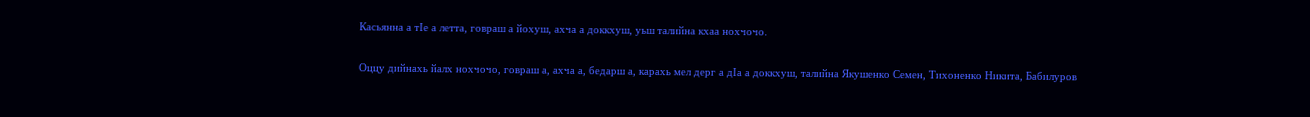Касьянна а тIе а летта, говраш а йохуш, ахча а доккхуш, уьш талийна кхаа нохчочо.

Оццу дийнахь йалх нохчочо, говраш а, ахча а, бедарш а, карахь мел дерг а дIа а доккхуш, талийна Якушенко Семен, Тихоненко Никита, Бабилуров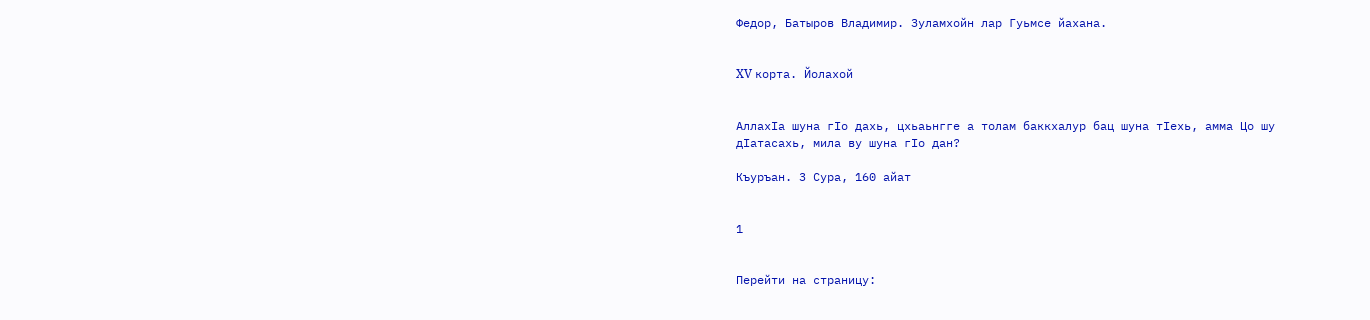Федор, Батыров Владимир. Зуламхойн лар Гуьмсе йахана.


XV корта. Йолахой


АллахIа шуна гIо дахь, цхьаьнгге а толам баккхалур бац шуна тIехь, амма Цо шу дIатасахь, мила ву шуна гIо дан?

Къуръан. 3 Сура, 160 айат


1


Перейти на страницу: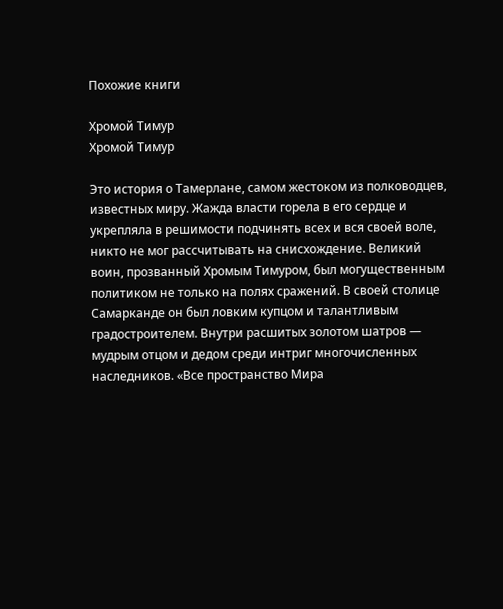Похожие книги

Хромой Тимур
Хромой Тимур

Это история о Тамерлане, самом жестоком из полководцев, известных миру. Жажда власти горела в его сердце и укрепляла в решимости подчинять всех и вся своей воле, никто не мог рассчитывать на снисхождение. Великий воин, прозванный Хромым Тимуром, был могущественным политиком не только на полях сражений. В своей столице Самарканде он был ловким купцом и талантливым градостроителем. Внутри расшитых золотом шатров — мудрым отцом и дедом среди интриг многочисленных наследников. «Все пространство Мира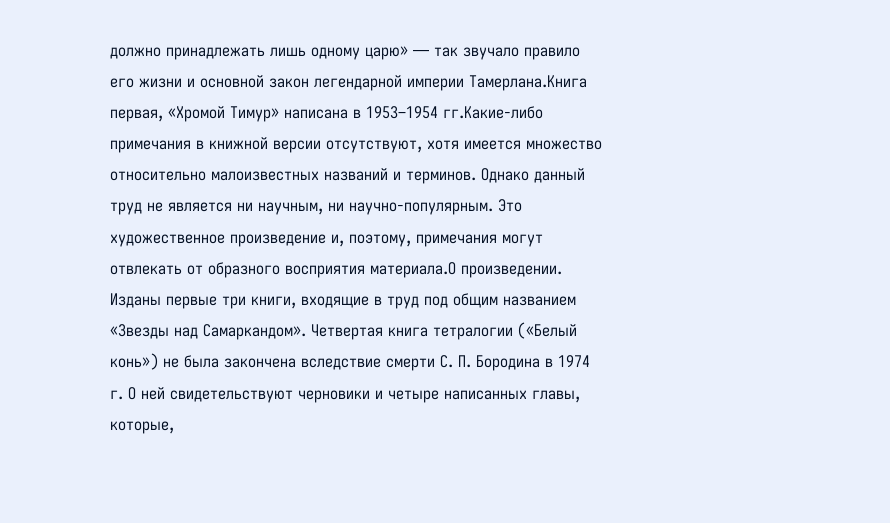должно принадлежать лишь одному царю» — так звучало правило его жизни и основной закон легендарной империи Тамерлана.Книга первая, «Хромой Тимур» написана в 1953–1954 гг.Какие-либо примечания в книжной версии отсутствуют, хотя имеется множество относительно малоизвестных названий и терминов. Однако данный труд не является ни научным, ни научно-популярным. Это художественное произведение и, поэтому, примечания могут отвлекать от образного восприятия материала.О произведении. Изданы первые три книги, входящие в труд под общим названием «Звезды над Самаркандом». Четвертая книга тетралогии («Белый конь») не была закончена вследствие смерти С. П. Бородина в 1974 г. О ней свидетельствуют черновики и четыре написанных главы, которые,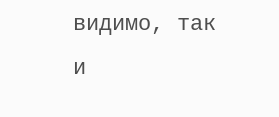видимо, так и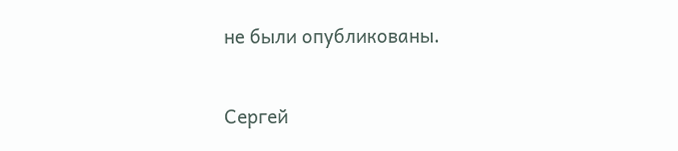не были опубликованы.

Сергей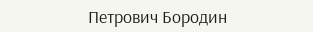Петрович Бородин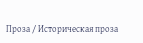Проза / Историческая проза